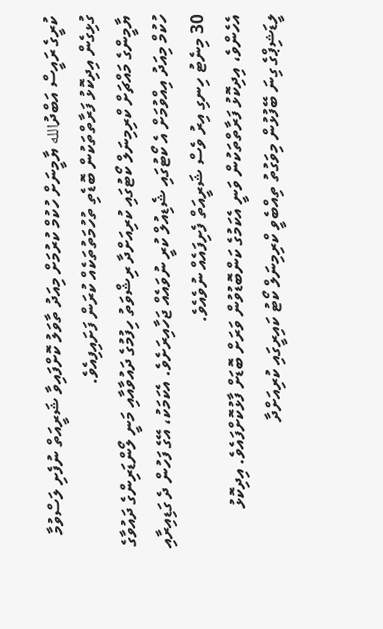ކުރީގެ ރައީސް އަބްދުالله ޔާމީނަށް ހުކުމް ކުރުމަށް މިއަދު ތާވަލު ކޮށްފައިވާ ޝަރީއަތް ނުފެށި ލަސްވުމާ ގުޅިގެން އިދިކޮޅު ފަރާތްތަކުން ބޮޑެތި ތުހުމަތުތަކެއް ކުރަން ފަށައިފިއެވެ.
ޔާމީންގެ މައްޗަށް ކްރިމިނަލް ކޯޓުގައި ކުރިއަށްދާ ރިޝްވަތު ހިފުމުގެ ދައުވާއާއި މަނީ ލޯންޑަރިންގެ ދައުވާގެ ހުކުމް މިއަދު އިއްވުމަށް އެ ކޯޓުގައި ޝެޑިއުލް ކުރީ ނުވައެއް ޖަހާއިރަށެވެ. އެކަމަކު، އޭގެ ފަހުން ދެ ގަޑިއިރާއި 30 މިނެޓު ހިނގި އިރު ވެސް ޝަރީއަތް ފެށިފައެއް ނުވެއެވެ.
އެހެންވެ، އިދިކޮޅު ފަރާތްތަކުން ވަނީ އެކަމުގެ ކަންބޮޑުވުން ވަރަށް ބޮޑަށް ފާޅުކޮށްފައެވެ. އިދިކޮޅު ލީޑަޝިޕްގެ ގިނަ ބޭފުޅުން މިވަގުތު ތިއްބެވީ ކްރިމިނަލް ކޯޓު ކައިރީގައި ކުރިއަށްދާ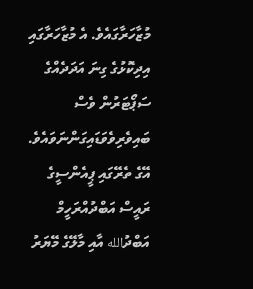މުޒާހަރާގައެވެ. އެ މުޒާހަރާގައި އިދިކޮޅުގެ ގިނަ އަދަދެއްގެ ސަޕޯޓަރުން ވެސް ބައިވެރިވެވަޑައިގަންނަވައެވެ.
އޭގެ ތެރޭގައި ޕީއެންސީގެ ރައީސް އަބްދުއްރަހީމް އަބްދުالله އާއި މާލޭގެ މޭޔަރު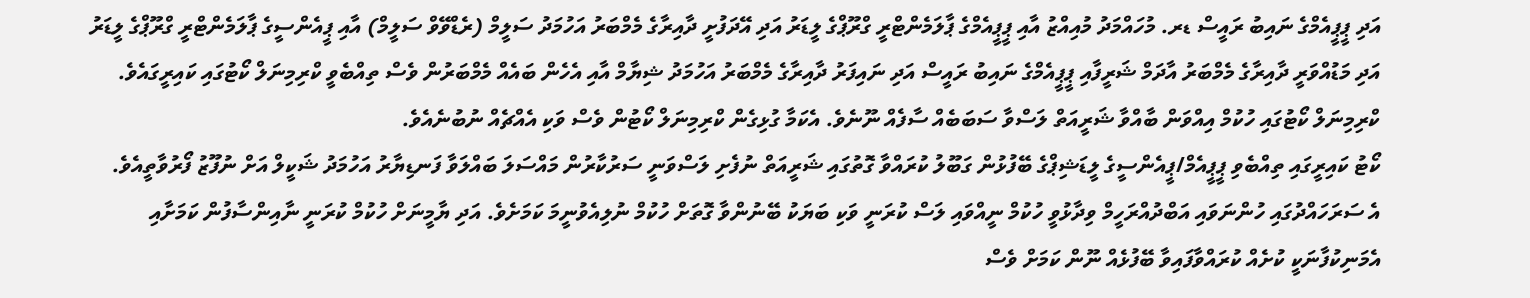އަދި ޕީޕީއެމްގެ ނައިބު ރައީސް ޑރ. މުހައްމަދު މުއިއްޒު އާއި ޕީޕީއެމްގެ ޕާލަމެންޓްރީ ގްރޫޕްގެ ލީޑަރު އަދި އޭދަފުށީ ދާއިރާގެ މެމްބަރު އަހުމަދު ސަލީމް (ރެޑްވޭވް ސަލީމް) އާއި ޕީއެންސީގެ ޕާލަމެންޓްރީ ގްރޫޕްގެ ލީޑަރު އަދި މަޑުއްވަރީ ދާއިރާގެ މެމްބަރު އާދަމް ޝަރީފާއި ޕީޕީއެމްގެ ނައިބު ރައީސް އަދި ނައިފަރު ދާއިރާގެ މެމްބަރު އަހުމަދު ޝިޔާމް އާއި އެހެން ބައެއް މެމްބަރުން ވެސް ތިއްބެވީ ކްރިމިނަލް ކޯޓުގައި ކައިރީގައެވެ.
ކްރިމިނަލް ކޯޓުގައި ހުކުމް އިއްވަން ބާއްވާ ޝަރީއަތް ލަސްވާ ސަބަބެއް ސާފެއް ނޫނެވެ. އެކަމާ ގުޅިގެން ކްރިމިނަލް ކޯޓުން ވެސް ވަކި އެއްޗެއް ނުބުނެއެވެ.
ކޯޓު ކައިރީގައި ތިއްބެވި ޕީޕީއެމް/ޕީއެންސީގެ ލީޑަޝިޕްގެ ބޭފުޅުން ގަބޫލު ކުރައްވާ ގޮތުގައި ޝަރީއަތް ނުފެށި ލަސްވަނީ ސަރުކާރުން މައްސަލަ ބައްލަވާ ފަނޑިޔާރު އަހުމަދު ޝަކީލް އަށް ނުފޫޒު ފޯރުވާތީއެވެ.
އެ ސަރަހައްދުގައި ހުންނަވައި އަބްދުއްރަހީމް ވިދާޅުވީ ހުކުމް ނީއްވައި ލަސް ކުރަނީ ވަކި ބަޔަކު ބޭނުންވާ ގޮތަށް ހުކުމް ނުލިއެވުނީމަ ކަމަށެވެ. އަދި ޔާމީނަށް ހުކުމް ކުރަނީ ނާއިންސާފުން ކަމަށާއި އެމަނިކުފާނަކީ ކުށެއް ކުރައްވާފައިވާ ބޭފުޅެއް ނޫން ކަމަށް ވެސް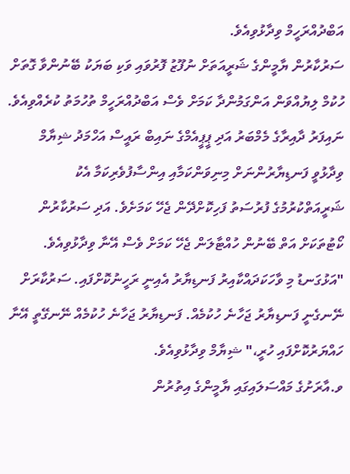އަބްދުއްރަހީމް ވިދާޅުވިއެވެ.
ސަރުކާރުން ޔާމީންގެ ޝަރީއަތަށް ނުފޫޒު ފޮރުވައި ވަކި ބަޔަކު ބޭނުންވާ ގޮތަށް ހުކުމް ލިޔުއްވަން އަންގަމުންދާ ކަމަށް ވެސް އަބްދުއްރަހީމް ތުހުމަތު ކުރެއްވިއެވެ.
ނައިފަރު ދާއިރާގެ މެމްބަރު އަދި ޕީޕީއެމްގެ ނައިބް ރައީސް އަހްމަދު ޝިޔާމް ވިދާޅުވީ ފަނޑިޔާރުންނަށް މިނިވަންކަމާއި އިންސާފުވެރިކަމާ އެކު ޝަރީއަތްކުރުމުގެ ފުރުސަތު ފަހިކޮށްދޭން ޖެހޭ ކަމަށެވެ. އަދި ސަރުކާރުން ކޯޓުތަކަށް އަތް ބޭނުން ހުއްޓާލަން ޖެހޭ ކަމަށް ވެސް އޭނާ ވިދާޅުވިއެވެ.
"އަޅުގަނޑު މި ވާހަކަދައްކާއިރު ފަނޑިޔާރު އެއިނީ ރަހީނުކޮށްފައި. ސަރުކާރަށް ނޭނގެނީ ފަނޑިޔާރު ޖަހާނެ ހުކުމެއް. ފަނޑިޔާރު ޖަހާނެ ހުކުމެއް ނޭނގޭތީ އޭނާ ހައްޔަރުކޮށްފައި ހުރީ،" ޝިޔާމް ވިދާޅުވިއެވެ.
ވ.އާރަށުގެ މައްސަލައިގައި ޔާމީންގެ އިތުރުން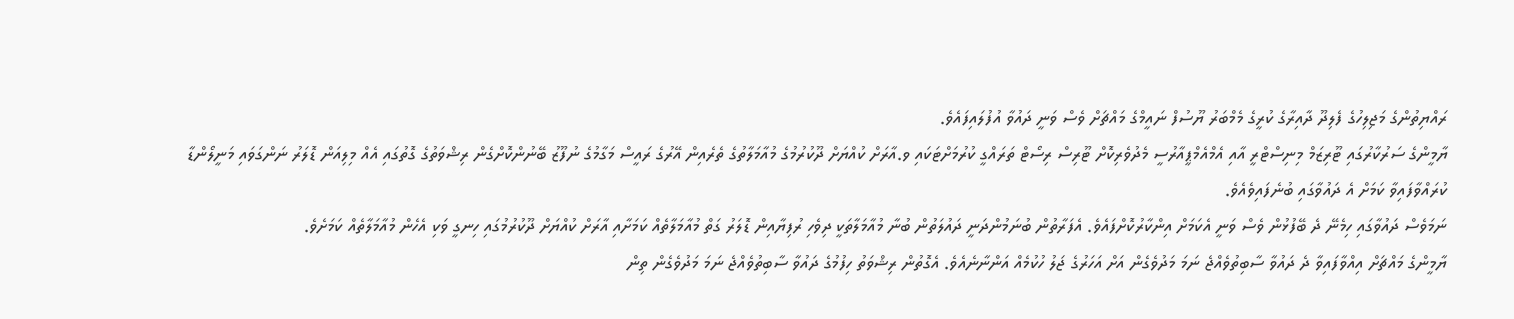ރައްޔިތުންގެ މަޖިލިހުގެ ފެލިދޫ ދާއިރާގެ ކުރީގެ މެމްބަރު ޔޫސުފް ނައީމްގެ މައްޗަށް ވެސް ވަނީ ދައުވާ އުފުލައިފައެވެ.
ޔާމީންގެ ސަރުކާރުގައި ޓޫރިޒަމް މިނިސްޓްރީ އާއި އެމްއެމްޕީއާރުސީ މެދުވެރިކޮށް ޓޫރިސް ރިސޯޓް ތަރައްގީ ކުރުމަށްޓަކައި ވ.އާރަށް ކުއްޔަށް ދޫކުރުމުގެ މުއާމަލާތުގެ ތެރެއިން އޭރުގެ ރައީސް މަގާމުގެ ނުފޫޒު ބޭނުންކޮށްގެން ރިޝްވަތުގެ ގޮތުގައި އެއް މިލިއަން ޑޮލަރު ނަންގަވައި މަނީލޯންޑާ ކުރައްވާފައިވާ ކަމަށް އެ ދައުވާގައި ބުނެފައިވެއެވެ.
ނަމަވެސް ދައުވާގައި ހިމެނޭ ދެ ބޭފުޅުން ވެސް ވަނީ އެކަމަށް އިންކާރުކޮށްފައެވެ. އެފަރާތުން ބުނަމުންދަނީ ދައުލަތުން ބުނާ މުއާމަލާތަކީ ދިވެހި ރުފިޔާއިން ޑޮލަރު ގަތް މުއާމަލާތެއް ކަމަށާއި އާރަށް ކުއްޔަށް ދޫކުރުމުގައި ހިނގީ ވަކި އެހެން މުއާމަލާތެއް ކަމަށެވެ.
ޔާމީންގެ މައްޗަށް އިއްވާފައިވާ ދެ ދައުވާ ސާބިތުވެއްޖެ ނަމަ މަދުވެގެން އަށް އަހަރުގެ ޖަލު ހުކުމެއް އަންނާނެއެވެ. އެގޮތުން ރިޝްވަތު ހިފުމުގެ ދައުވާ ސާބިތުވެއްޖެ ނަމަ މަދުވެގެން ތިން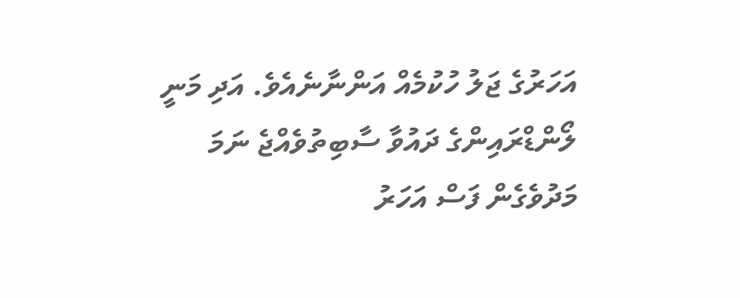އަހަރުގެ ޖަލު ހުކުމެއް އަންނާނެއެވެ. އަދި މަނީ ލޯންޑްރައިންގެ ދައުވާ ސާބިތުވެއްޖެ ނަމަ މަދުވެގެން ފަސް އަހަރު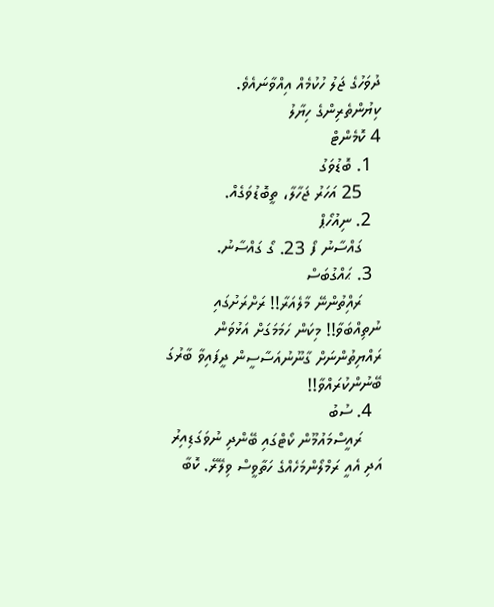ދުވަހުގެ ޖަލު ހުކުމެއް އިއްވާނައެވެ.
ކިޔުންތެރިންގެ ހިޔާލު
4 ކޮމެންޓް
  1. ބޮޑުވަގު
    25 އަހަރު ޖަހާލާ، ތީބޮޑުވަގެއް.
  2. ނިއުހޯޕް
    ގައްސާނު ފޯ 23. ގޯ ގައްސާނު.
  3. ޙައްގުބަސް
    ރައްިތުންނޭ މާލެއަރާ!! ރަށްރަށުގައި ނުތިއްބަވާ!! މިކަން ހަމަމަގަށް އަޅުވަން ރައްޔިތުންނަށް ގާނޫނުއަސާސީން ދީފައިވާ ބާރުގަ ބޭނުންކުރައްވާ!!
  4. ސުބު
    ރައީސްމައުމޫން ކޯޓްގައި ބޭންދި ނުވަގަޑިއިރު އަދި އެއީ ރަމްލޯންމަހެއްގެ ހަތާވީސް ވިލޭރޭ. ކޮބާ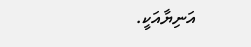އަނިޔާއަކީ.